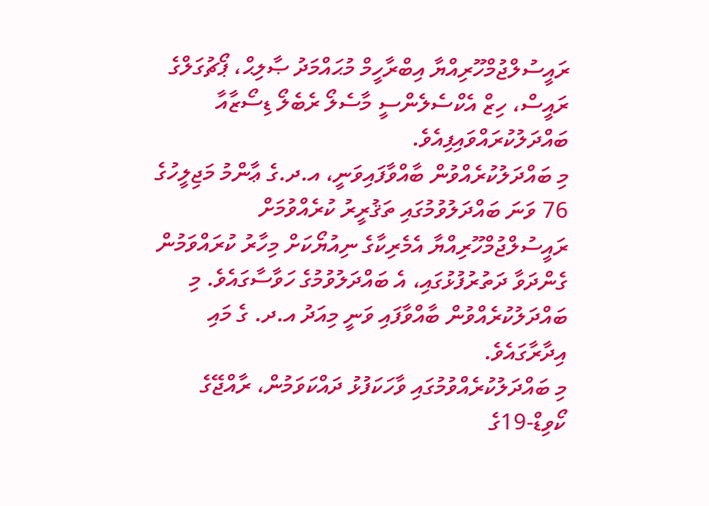ރައީސުލްޖުމްހޫރިއްޔާ އިބްރާހީމް މުޙައްމަދު ޞާލިޙް، ޕޯޗުގަލްގެ ރައީސް، ހިޒް އެކްސެލެންސީ މާސެލޯ ރެބެލޯ ޑިސޯޒާއާ ބައްދަލުކުރައްވައިފިއެވެ.
މި ބައްދަލުކުރެއްވުން ބާއްވާފައިވަނީ، އ.ދ.ގެ ޢާންމު މަޖިލީހުގެ 76 ވަނަ ބައްދަލުވުމުގައި ތަޤުރީރު ކުރެއްވުމަށް ރައީސުލްޖުމްހޫރިއްޔާ އެމެރިކާގެ ނިއުޔޯކަށް މިހާރު ކުރައްވަމުން ގެންދަވާ ދަތުރުފުޅުގައި، އެ ބައްދަލުވުމުގެ ހަވާސާގައެވެ. މި ބައްދަލުކުރެއްވުން ބާއްވާފައި ވަނީ މިއަދު އ.ދ. ގެ މައި އިދާރާގައެވެ.
މި ބައްދަލުކުރެއްވުމުގައި ވާހަކަފުޅު ދައްކަވަމުން، ރާއްޖޭގެ ކޯވިޑް-19ގެ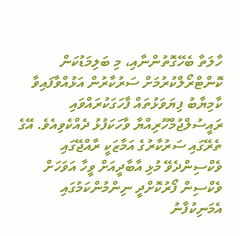ހާލަތާ ބެހޭގޮތުންނާއި، މި ބަލިމަޑުކަން ކޮންޓްރޯލްކުރުމަށް ސަރުކާރުން އަޅުއްވާފައިވާ ކާމިޔާބު ފިޔަވަޅުތައް ފާހަގަކުރައްވައި ރައީސުލްޖުމްހޫރިއްޔާ ވާހަކަފުޅު ދެއްކެވިއެވެ. އޭގެ ތެރޭގައި ސަރުކާރުގެ އަމާޒަކީ ރާއްޖޭގައި ވެކްސިންދެވޭ މުޅި އާބާދީއަށް ވީހާ އަވަހަށް ވެކްސިން ފޯރުކޮށްދީ ނިންމުންކަމުގައި އެމަނިކުފާނު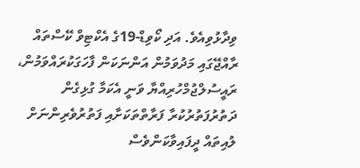ވިދާޅުވިއެވެ. އަދި ކޯވިޑް-19ގެ އެކްޓިވް ކޭސްތައް ރާއްޖޭގައި މަދުވަމުން އަންނަކަން ފާހަގަކުރައްވަމުން، ރައީސުލްޖުމްހުރިއްޔާ ވަނީ އެކަމާ ގުޅިގެން ދަތުރުފަތުރުކުރާ ފަރާތްތަކަށާއި ފަތުރުވެރިންނަށް ލުއިތައް ދީފައިވާކަންވެސް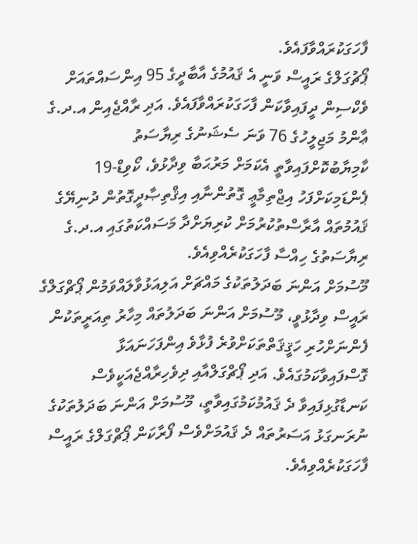ފާހަގަކުރައްވާފައެވެ.
ޕޯޗުގަލްގެ ރައީސް ވަނީ އެ ޤައުމުގެ އާބާދީގެ 95 އިންސައްތައަށް ވެކްސިން ދީފައިވާކަން ފާހަގަކުރައްވާފައެވެ. އަދި ރާއްޖެއިން އ.ދ.ގެ ޢާންމު މަޖިލީހުގެ 76 ވަނަ ސެޝަނުގެ ރިޔާސަތު ކާމިޔާބުކޮށްފައިވާތީ އެކަމަށް މަރުޙަބާ ވިދާޅުވެ، ކޯވިޑް-19 ޕެންޑަމިކަށްފަހު އިޖްތިމާޢީ ގޮތުންނާއި އިޤްތިޞާދީގޮތުން ދުނިޔޭގެ ޤައުމުތައް އާރާސްތުކުރުމަށް ކުރިޔަށްދާ މަސައްކަތުގައި އ.ދ.ގެ ރިޔާސަތުގެ ހިއްސާ ފާހަގަކުރެއްވިއެވެ.
މޫސުމަށް އަންނަ ބަދަލުތަކުގެ މައްޗަށް އަލިއަޅުވާލައްވަމުން ޕޯޗްގަލްގެ ރައީސް ވިދާޅުވީ، މޫސުމަށް އަންނަ ބަދަލުތައް މިހާރު ތިއަރީތަކުން ފެންނަށްހުރި ހަޤީޤަތްތަކަށްވުރެ ފުޅާވެ އިންފަހަނައަޅާ ގޮސްފައިވާކަމުގައެވެ. އަދި ޕޯޗްގަލްއާއި ދިވެހިރާއްޖެއަކީވެސް ކަނޑާގުޅިފައިވާ ދެ ޤައުމުކަމުގައިވާތީ، މޫސުމަށް އަންނަ ބަދަލުތަކުގެ ނުރަނގަޅު އަސަރުތައް ދެ ޤައުމަށްވެސް ފޯރާކަން ޕޯޗްގަލްގެ ރައީސް ފާހަގަކުރެއްވިއެވެ.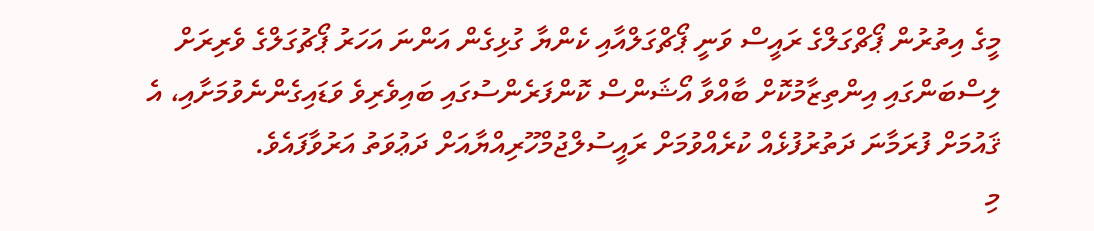މީގެ އިތުރުން ޕޯޗްގަލްގެ ރައީސް ވަނީ ޕޯޗްގަލްއާއި ކެންޔާ ގުޅިގެން އަންނަ އަހަރު ޕޯޗުގަލްގެ ވެރިރަށް ލިސްބަންގައި އިންތިޒާމުކޮށް ބާއްވާ އޯޝަންސް ކޮންފަރެންސުގައި ބައިވެރިވެ ވަޑައިގެންނެވުމަށާއި، އެ ޤައުމަށް ފުރަމާނަ ދަތުރުފުޅެއް ކުރެއްވުމަށް ރައީސުލްޖުމްހޫރިއްޔާއަށް ދަޢުވަތު އަރުވާފައެވެ.
މި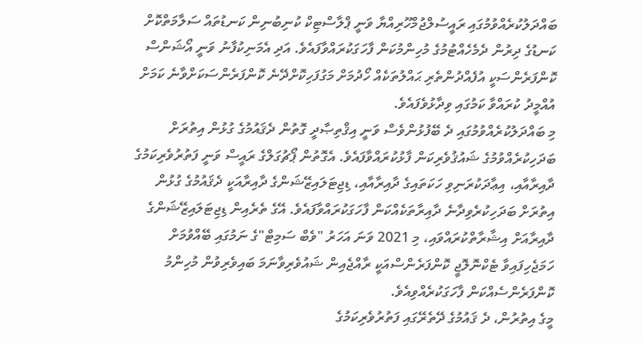ބައްދަލުކުރެއްވުމުގައި ރައީސުލްޖުމްހޫރިއްޔާ ވަނީ ޕްލާސްޓިކް ކުނިބުނިން ކަނޑުތައް ސަލާމަތްކޮށް ކަނޑުގެ ދިރުން ދެމެހެއްޓުމުގެ މުހިންމުކަން ފާހަގަކުރައްވާފައެވެ. އަދި އެމަނިކުފާނު ވަނީ އޯޝަންސް ކޮންފަރެންސަކީ އުފެއްދުންތެރި ޙައްލުތަކެއް ހޯދުމަށް މަގުފަހިކޮށްދޭނެ ކޮންފަރެންސަކަށްވާނެ ކަމަށް އުއްމީދު ކުރައްވާ ކަމުގައި ވިދާޅުވެފައެވެ.
މި ބައްދަލުކުރެއްވުމުގައި ދެ ބޭފުޅުންވެސް ވަނީ އިޤްތިޞާދީ ގޮތުން ދެޤައުމުގެ ގުޅުން އިތުރަށް ބަދަހިކުރެއްވުމުގެ ޝައުޤުވެރިކަން ފާޅުކުރައްވާފައެވެ. އެގޮތުން ޕޯޗުގަލްގެ ރައީސް ވަނީ ފަތުރުވެރިކަމުގެ ދާއިރާއާއި، އިޢާދަކުރަނިވި ހަކަތައިގެ ދާއިރާއާއި، ޑިޖިޓަލައިޒޭޝަންގެ ދާއިރާއަކީ ދެޤައުމުގެ ގުޅުން އިތުރަށް ބަދަހިކުރެވިދާނެ ދާއިރާތަކެއްކަން ފާހަގަކުރައްވާފައެވެ. އޭގެ ތެރެއިން ޑިޖިޓަލައިޒޭޝަންގެ ދާއިރާއަށް އިޝާރާތްކުރައްވައި، މި 2021 ވަނަ އަހަރު "ވެބް ސަމިޓް"ގެ ނަމުގައި ބޭއްވުމަށް ހަމަޖެހިފައިވާ ޓެކްނޮލޮޖީ ކޮންފަރެންސްއަކީ ރާއްޖެއިން ޝައުވެރިވާނަމަ ބައިވެރިވުން މުހިންމު ކޮންފަރެންސެއްކަން ފާހަގަކުރެއްވިއެވެ.
މީގެ އިތުރުން، ދެ ޤައުމުގެ ދޭތެރޭގައި ފަތުރުވެރިކަމުގެ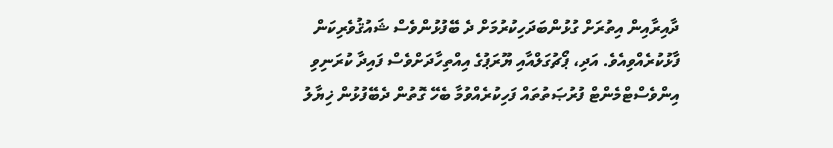ދާއިރާއިން އިތުރަށް ގުޅުންބަދަހިކުރުމަށް ދެ ބޭފުޅުންވެސް ޝައުޤުވެރިކަން ފާޅުކުރެއްވިއެވެ. އަދި، ޕޯޗުގަލްއާއި ޔޫރަޕުގެ އިއްތިހާދަށްވެސް ފައިދާ ކުރަނިވި އިންވެސްޓްމެންޓް ފުރުޞަތުތައް ފަހިކުރެއްވުމާ ބެހޭ ގޮތުން ދެބޭފުޅުން ޚިޔާލު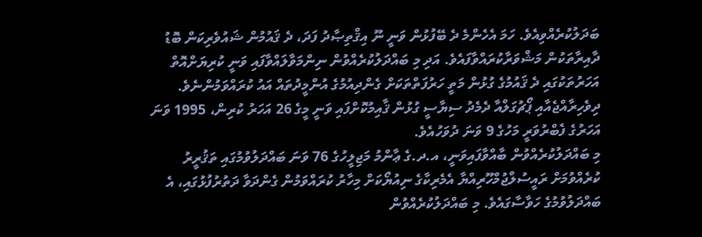ބަދަލުކުރެއްވިއެވެ. ހަމަ އެހެންމެ ދެ ބޭފުޅުން ވަނީ ނޫ އިޤްތިޞާދު ފަދަ، ދެ ޤައުމުން ޝައުވެރިކަން ބޮޑު ދާއިރާތަކުން މަޝްވަރާކުރައްވާފައެވެ. އަދި މި ބައްދަލުކުރެއްވުން ނިންމަވާލައްވާފައި ވަނީ ކުރިޔަށްއޮތް އަހަރުތަކުގައި ދެ ޤައުމުގެ ގުޅުން މަތީ ހަރުފަތްތަކަށް ގެންދިއުމުގެ އުންމީދުތައް އައު ކުރައްވަމުންނެވެ.
ދިވެހިރާއްޖެއާއި ޕޯޗުގަލްއާ ދެމެދު ސިޔާސީ ގުޅުން ޤާއިމުކޮށްފައި ވަނީ މީގެ 26 އަހަރު ކުރިން، 1995 ވަނަ އަހަރުގެ ފެބްރުވަރީ މަހުގެ 9 ވަނަ ދުވަހުއެވެ.
މި ބައްދަލުކުރެއްވުން ބާއްވާފައިވަނީ، އ.ދ.ގެ ޢާންމު މަޖިލީހުގެ 76 ވަނަ ބައްދަލުވުމުގައި ތަޤުރީރު ކުރެއްވުމަށް ރައީސުލްޖުމްހޫރިއްޔާ އެމެރިކާގެ ނިއުޔޯކަށް މިހާރު ކުރައްވަމުން ގެންދަވާ ދަތުރުފުޅުގައި، އެ ބައްދަލުވުމުގެ ހަވާސާގައެވެ. މި ބައްދަލުކުރެއްވުން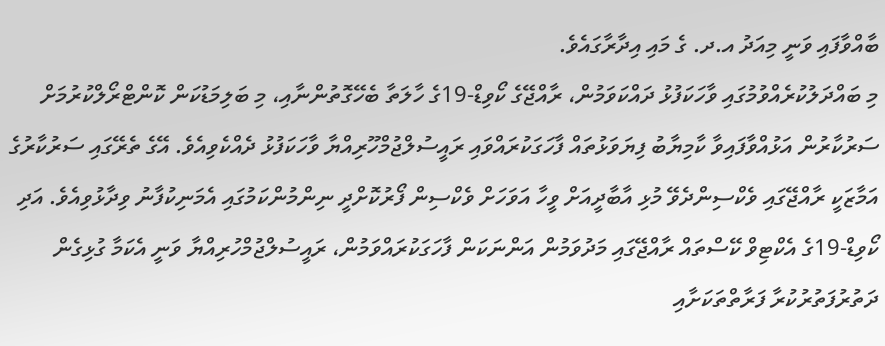ބާއްވާފައި ވަނީ މިއަދު އ.ދ. ގެ މައި އިދާރާގައެވެ.
މި ބައްދަލުކުރެއްވުމުގައި ވާހަކަފުޅު ދައްކަވަމުން، ރާއްޖޭގެ ކޯވިޑް-19ގެ ހާލަތާ ބެހޭގޮތުންނާއި، މި ބަލިމަޑުކަން ކޮންޓްރޯލްކުރުމަށް ސަރުކާރުން އަޅުއްވާފައިވާ ކާމިޔާބު ފިޔަވަޅުތައް ފާހަގަކުރައްވައި ރައީސުލްޖުމްހޫރިއްޔާ ވާހަކަފުޅު ދެއްކެވިއެވެ. އޭގެ ތެރޭގައި ސަރުކާރުގެ އަމާޒަކީ ރާއްޖޭގައި ވެކްސިންދެވޭ މުޅި އާބާދީއަށް ވީހާ އަވަހަށް ވެކްސިން ފޯރުކޮށްދީ ނިންމުންކަމުގައި އެމަނިކުފާނު ވިދާޅުވިއެވެ. އަދި ކޯވިޑް-19ގެ އެކްޓިވް ކޭސްތައް ރާއްޖޭގައި މަދުވަމުން އަންނަކަން ފާހަގަކުރައްވަމުން، ރައީސުލްޖުމްހުރިއްޔާ ވަނީ އެކަމާ ގުޅިގެން ދަތުރުފަތުރުކުރާ ފަރާތްތަކަށާއި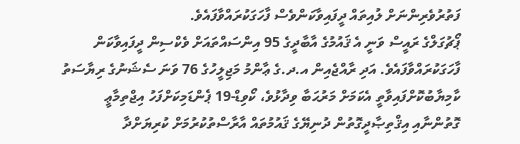ފަތުރުވެރިންނަށް ލުއިތައް ދީފައިވާކަންވެސް ފާހަގަކުރައްވާފައެވެ.
ޕޯޗުގަލްގެ ރައީސް ވަނީ އެ ޤައުމުގެ އާބާދީގެ 95 އިންސައްތައަށް ވެކްސިން ދީފައިވާކަން ފާހަގަކުރައްވާފައެވެ. އަދި ރާއްޖެއިން އ.ދ.ގެ ޢާންމު މަޖިލީހުގެ 76 ވަނަ ސެޝަނުގެ ރިޔާސަތު ކާމިޔާބުކޮށްފައިވާތީ އެކަމަށް މަރުޙަބާ ވިދާޅުވެ، ކޯވިޑް-19 ޕެންޑަމިކަށްފަހު އިޖްތިމާޢީ ގޮތުންނާއި އިޤްތިޞާދީގޮތުން ދުނިޔޭގެ ޤައުމުތައް އާރާސްތުކުރުމަށް ކުރިޔަށްދާ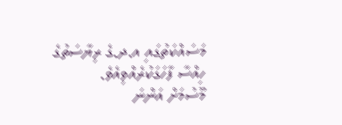މަސައްކަތުގައި އ.ދ.ގެ ރިޔާސަތުގެ ހިއްސާ ފާހަގަކުރެއްވިއެވެ.
މޫސުމަށް އަންނަ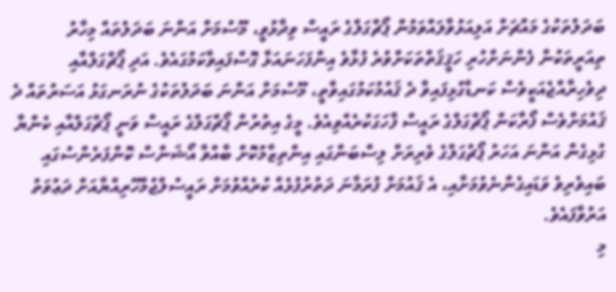ބަދަލުތަކުގެ މައްޗަށް އަލިއަޅުވާލައްވަމުން ޕޯޗްގަލްގެ ރައީސް ވިދާޅުވީ، މޫސުމަށް އަންނަ ބަދަލުތައް މިހާރު ތިއަރީތަކުން ފެންނަށްހުރި ހަޤީޤަތްތަކަށްވުރެ ފުޅާވެ އިންފަހަނައަޅާ ގޮސްފައިވާކަމުގައެވެ. އަދި ޕޯޗްގަލްއާއި ދިވެހިރާއްޖެއަކީވެސް ކަނޑާގުޅިފައިވާ ދެ ޤައުމުކަމުގައިވާތީ، މޫސުމަށް އަންނަ ބަދަލުތަކުގެ ނުރަނގަޅު އަސަރުތައް ދެ ޤައުމަށްވެސް ފޯރާކަން ޕޯޗްގަލްގެ ރައީސް ފާހަގަކުރެއްވިއެވެ. މީގެ އިތުރުން ޕޯޗްގަލްގެ ރައީސް ވަނީ ޕޯޗްގަލްއާއި ކެންޔާ ގުޅިގެން އަންނަ އަހަރު ޕޯޗުގަލްގެ ވެރިރަށް ލިސްބަންގައި އިންތިޒާމުކޮށް ބާއްވާ އޯޝަންސް ކޮންފަރެންސުގައި ބައިވެރިވެ ވަޑައިގެންނެވުމަށާއި، އެ ޤައުމަށް ފުރަމާނަ ދަތުރުފުޅެއް ކުރެއްވުމަށް ރައީސުލްޖުމްހޫރިއްޔާއަށް ދަޢުވަތު އަރުވާފައެވެ.
މި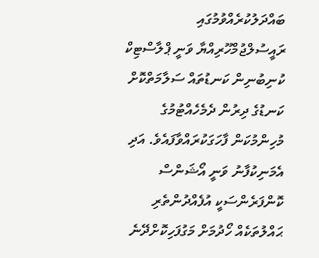ބައްދަލުކުރެއްވުމުގައި ރައީސުލްޖުމްހޫރިއްޔާ ވަނީ ޕްލާސްޓިކް ކުނިބުނިން ކަނޑުތައް ސަލާމަތްކޮށް ކަނޑުގެ ދިރުން ދެމެހެއްޓުމުގެ މުހިންމުކަން ފާހަގަކުރައްވާފައެވެ. އަދި އެމަނިކުފާނު ވަނީ އޯޝަންސް ކޮންފަރެންސަކީ އުފެއްދުންތެރި ޙައްލުތަކެއް ހޯދުމަށް މަގުފަހިކޮށްދޭނެ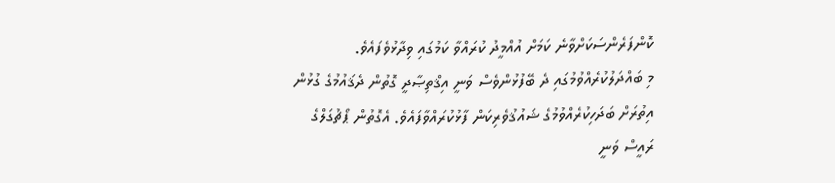ކޮންފަރެންސަކަށްވާނެ ކަމަށް އުއްމީދު ކުރައްވާ ކަމުގައި ވިދާޅުވެފައެވެ.
މި ބައްދަލުކުރެއްވުމުގައި ދެ ބޭފުޅުންވެސް ވަނީ އިޤްތިޞާދީ ގޮތުން ދެޤައުމުގެ ގުޅުން އިތުރަށް ބަދަހިކުރެއްވުމުގެ ޝައުޤުވެރިކަން ފާޅުކުރައްވާފައެވެ. އެގޮތުން ޕޯޗުގަލްގެ ރައީސް ވަނީ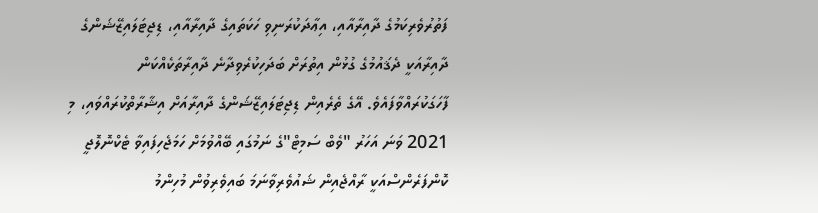ފަތުރުވެރިކަމުގެ ދާއިރާއާއި، އިޢާދަކުރަނިވި ހަކަތައިގެ ދާއިރާއާއި، ޑިޖިޓަލައިޒޭޝަންގެ ދާއިރާއަކީ ދެޤައުމުގެ ގުޅުން އިތުރަށް ބަދަހިކުރެވިދާނެ ދާއިރާތަކެއްކަން ފާހަގަކުރައްވާފައެވެ. އޭގެ ތެރެއިން ޑިޖިޓަލައިޒޭޝަންގެ ދާއިރާއަށް އިޝާރާތްކުރައްވައި، މި 2021 ވަނަ އަހަރު "ވެބް ސަމިޓް"ގެ ނަމުގައި ބޭއްވުމަށް ހަމަޖެހިފައިވާ ޓެކްނޮލޮޖީ ކޮންފަރެންސްއަކީ ރާއްޖެއިން ޝައުވެރިވާނަމަ ބައިވެރިވުން މުހިންމު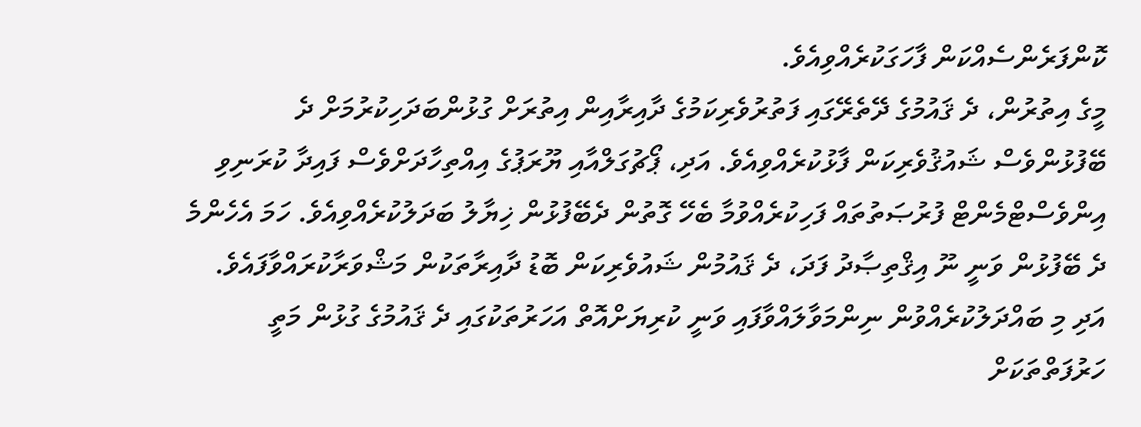ކޮންފަރެންސެއްކަން ފާހަގަކުރެއްވިއެވެ.
މީގެ އިތުރުން، ދެ ޤައުމުގެ ދޭތެރޭގައި ފަތުރުވެރިކަމުގެ ދާއިރާއިން އިތުރަށް ގުޅުންބަދަހިކުރުމަށް ދެ ބޭފުޅުންވެސް ޝައުޤުވެރިކަން ފާޅުކުރެއްވިއެވެ. އަދި، ޕޯޗުގަލްއާއި ޔޫރަޕުގެ އިއްތިހާދަށްވެސް ފައިދާ ކުރަނިވި އިންވެސްޓްމެންޓް ފުރުޞަތުތައް ފަހިކުރެއްވުމާ ބެހޭ ގޮތުން ދެބޭފުޅުން ޚިޔާލު ބަދަލުކުރެއްވިއެވެ. ހަމަ އެހެންމެ ދެ ބޭފުޅުން ވަނީ ނޫ އިޤްތިޞާދު ފަދަ، ދެ ޤައުމުން ޝައުވެރިކަން ބޮޑު ދާއިރާތަކުން މަޝްވަރާކުރައްވާފައެވެ. އަދި މި ބައްދަލުކުރެއްވުން ނިންމަވާލައްވާފައި ވަނީ ކުރިޔަށްއޮތް އަހަރުތަކުގައި ދެ ޤައުމުގެ ގުޅުން މަތީ ހަރުފަތްތަކަށް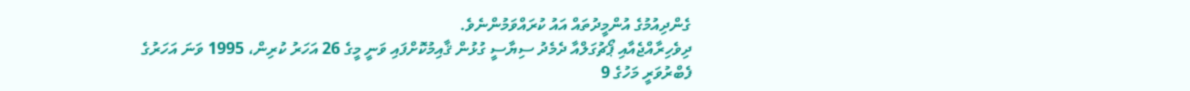ގެންދިއުމުގެ އުންމީދުތައް އައު ކުރައްވަމުންނެވެ.
ދިވެހިރާއްޖެއާއި ޕޯޗުގަލްއާ ދެމެދު ސިޔާސީ ގުޅުން ޤާއިމުކޮށްފައި ވަނީ މީގެ 26 އަހަރު ކުރިން، 1995 ވަނަ އަހަރުގެ ފެބްރުވަރީ މަހުގެ 9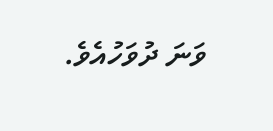ވަނަ ދުވަހުއެވެ.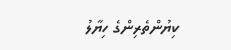ކިޔުންތެރިންގެ ހިޔާލު